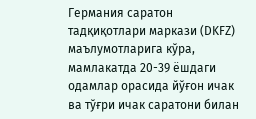Германия саратон тадқиқотлари маркази (DKFZ) маълумотларига кўра, мамлакатда 20-39 ёшдаги одамлар орасида йўғон ичак ва тўғри ичак саратони билан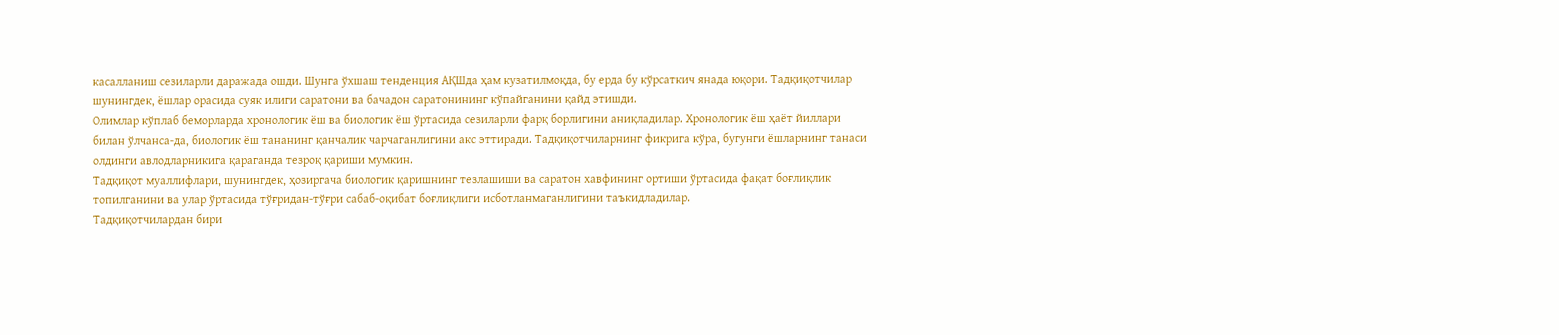касалланиш сезиларли даражада ошди. Шунга ўхшаш тенденция АҚШда ҳам кузатилмоқда, бу ерда бу кўрсаткич янада юқори. Тадқиқотчилар шунингдек, ёшлар орасида суяк илиги саратони ва бачадон саратонининг кўпайганини қайд этишди.
Олимлар кўплаб беморларда хронологик ёш ва биологик ёш ўртасида сезиларли фарқ борлигини аниқладилар. Хронологик ёш ҳаёт йиллари билан ўлчанса-да, биологик ёш тананинг қанчалик чарчаганлигини акс эттиради. Тадқиқотчиларнинг фикрига кўра, бугунги ёшларнинг танаси олдинги авлодларникига қараганда тезроқ қариши мумкин.
Тадқиқот муаллифлари, шунингдек, ҳозиргача биологик қаришнинг тезлашиши ва саратон хавфининг ортиши ўртасида фақат боғлиқлик топилганини ва улар ўртасида тўғридан-тўғри сабаб-оқибат боғлиқлиги исботланмаганлигини таъкидладилар.
Тадқиқотчилардан бири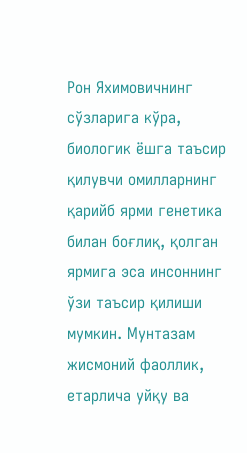Рон Яхимовичнинг сўзларига кўра, биологик ёшга таъсир қилувчи омилларнинг қарийб ярми генетика билан боғлиқ, қолган ярмига эса инсоннинг ўзи таъсир қилиши мумкин. Мунтазам жисмоний фаоллик, етарлича уйқу ва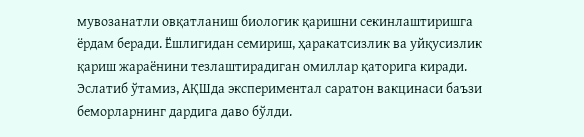мувозанатли овқатланиш биологик қаришни секинлаштиришга ёрдам беради. Ёшлигидан семириш, ҳаракатсизлик ва уйқусизлик қариш жараёнини тезлаштирадиган омиллар қаторига киради.
Эслатиб ўтамиз, АҚШда экспериментал саратон вакцинаси баъзи беморларнинг дардига даво бўлди.